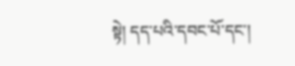སྟེ། དད་པའི་དབང་པོ་དང་།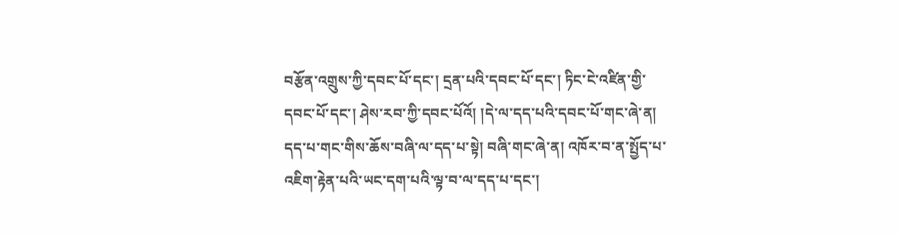བརྩོན་འགྲུས་ཀྱི་དབང་པོ་དང་། དྲན་པའི་དབང་པོ་དང་། ཏིང་ངེ་འཛིན་གྱི་དབང་པོ་དང་། ཤེས་རབ་ཀྱི་དབང་པོའོ། །དེ་ལ་དད་པའི་དབང་པོ་གང་ཞེ་ན། དད་པ་གང་གིས་ཆོས་བཞི་ལ་དད་པ་སྟེ། བཞི་གང་ཞེ་ན། འཁོར་བ་ན་སྤྱོད་པ་འཇིག་རྟེན་པའི་ཡང་དག་པའི་ལྟ་བ་ལ་དད་པ་དང་།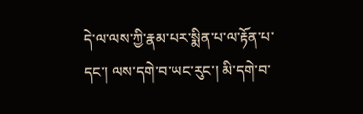དེ་ལ་ལས་ཀྱི་རྣམ་པར་སྨིན་པ་ལ་རྟོན་པ་དང་། ལས་དགེ་བ་ཡང་རུང་། མི་དགེ་བ་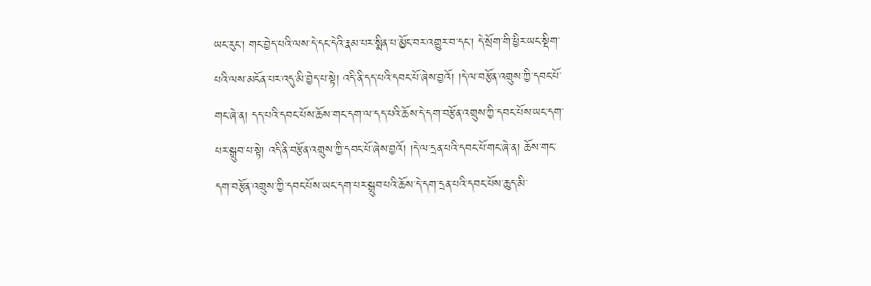ཡང་རུང་། གང་བྱེད་པའི་ལས་དེ་དང་དེའི་རྣམ་པར་སྨིན་པ་མྱོང་བར་འགྱུར་བ་དང་། དེ་སྲོག་གི་ཕྱིར་ཡང་སྡིག་པའི་ལས་མངོན་པར་འདུ་མི་བྱེད་པ་སྟེ། འདི་ནི་དད་པའི་དབང་པོ་ཞེས་བྱའོ། །དེ་ལ་བརྩོན་འགྲུས་ཀྱི་དབང་པོ་གང་ཞེ་ན། དད་པའི་དབང་པོས་ཆོས་གང་དག་ལ་དད་པའི་ཆོས་དེ་དག་བརྩོན་འགྲུས་ཀྱི་དབང་པོས་ཡང་དག་པར་སྒྲུབ་པ་སྟེ། འདི་ནི་བརྩོན་འགྲུས་ཀྱི་དབང་པོ་ཞེས་བྱའོ། །དེ་ལ་དྲན་པའི་དབང་པོ་གང་ཞེ་ན། ཆོས་གང་དག་བརྩོན་འགྲུས་ཀྱི་དབང་པོས་ཡང་དག་པར་སྒྲུབ་པའི་ཆོས་དེ་དག་དྲན་པའི་དབང་པོས་ཆུད་མི་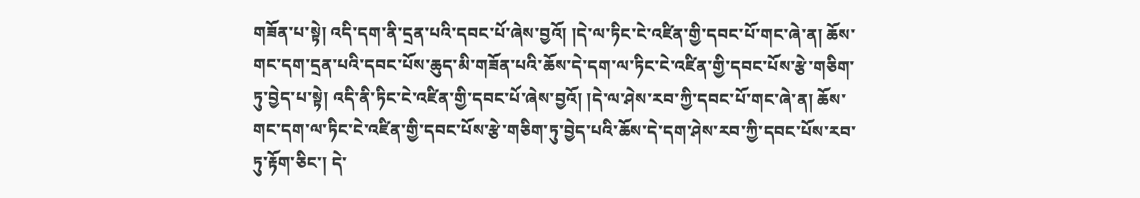གཟོན་པ་སྟེ། འདི་དག་ནི་དྲན་པའི་དབང་པོ་ཞེས་བྱའོ། །དེ་ལ་ཏིང་ངེ་འཛིན་གྱི་དབང་པོ་གང་ཞེ་ན། ཆོས་གང་དག་དྲན་པའི་དབང་པོས་ཆུད་མི་གཟོན་པའི་ཆོས་དེ་དག་ལ་ཏིང་ངེ་འཛིན་གྱི་དབང་པོས་རྩེ་གཅིག་ཏུ་བྱེད་པ་སྟེ། འདི་ནི་ཏིང་ངེ་འཛིན་གྱི་དབང་པོ་ཞེས་བྱའོ། །དེ་ལ་ཤེས་རབ་ཀྱི་དབང་པོ་གང་ཞེ་ན། ཆོས་གང་དག་ལ་ཏིང་ངེ་འཛིན་གྱི་དབང་པོས་རྩེ་གཅིག་ཏུ་བྱེད་པའི་ཆོས་དེ་དག་ཤེས་རབ་ཀྱི་དབང་པོས་རབ་ཏུ་རྟོག་ཅིང་། དེ་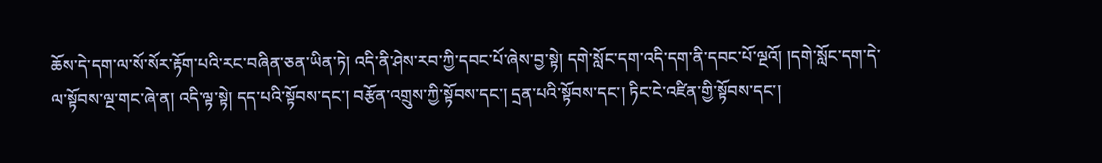ཆོས་དེ་དག་ལ་སོ་སོར་རྟོག་པའི་རང་བཞིན་ཅན་ཡིན་ཏེ། འདི་ནི་ཤེས་རབ་ཀྱི་དབང་པོ་ཞེས་བྱ་སྟེ། དགེ་སློང་དག་འདི་དག་ནི་དབང་པོ་ལྔའོ། །དགེ་སློང་དག་དེ་ལ་སྟོབས་ལྔ་གང་ཞེ་ན། འདི་ལྟ་སྟེ། དད་པའི་སྟོབས་དང་། བརྩོན་འགྲུས་ཀྱི་སྟོབས་དང་། དྲན་པའི་སྟོབས་དང་། ཏིང་ངེ་འཛིན་གྱི་སྟོབས་དང་།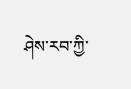ཤེས་རབ་ཀྱི་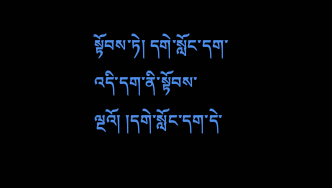སྟོབས་ཏེ། དགེ་སློང་དག་འདི་དག་ནི་སྟོབས་ལྔའོ། །དགེ་སློང་དག་དེ་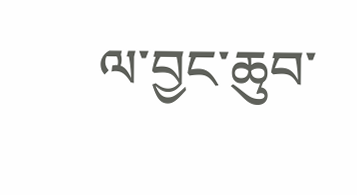ལ་བྱང་ཆུབ་